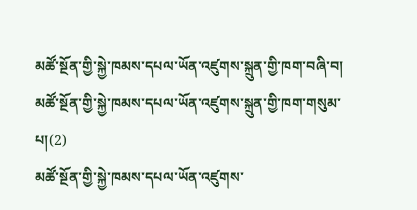མཚོ་སྔོན་གྱི་སྐྱེ་ཁམས་དཔལ་ཡོན་འཛུགས་སྐྲུན་གྱི་ཁག་བཞི་བ།
མཚོ་སྔོན་གྱི་སྐྱེ་ཁམས་དཔལ་ཡོན་འཛུགས་སྐྲུན་གྱི་ཁག་གསུམ་པ།(2)
མཚོ་སྔོན་གྱི་སྐྱེ་ཁམས་དཔལ་ཡོན་འཛུགས་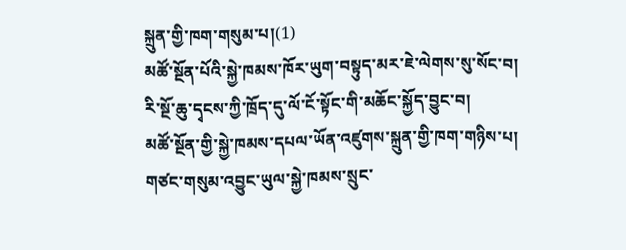སྐྲུན་གྱི་ཁག་གསུམ་པ།(1)
མཚོ་སྔོན་པོའི་སྐྱེ་ཁམས་ཁོར་ཡུག་བསྟུད་མར་ཇེ་ལེགས་སུ་སོང་བ།
རི་སྔོ་ཆུ་དྭངས་ཀྱི་ཁྲོད་དུ་ལོ་ངོ་སྟོང་གི་མཆོང་སྐྱོད་བྱུང་བ།
མཚོ་སྔོན་གྱི་སྐྱེ་ཁམས་དཔལ་ཡོན་འཛུགས་སྐྲུན་གྱི་ཁག་གཉིས་པ།
གཙང་གསུམ་འབྱུང་ཡུལ་སྐྱེ་ཁམས་སྲུང་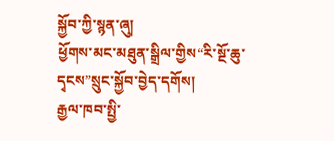སྐྱོབ་ཀྱི་སྙན་ཞུ།
ཕྱོགས་མང་མཐུན་སྒྲིལ་གྱིས“རི་སྔོ་ཆུ་དྭངས”སྲུང་སྐྱོབ་བྱེད་དགོས།
རྒྱལ་ཁབ་སྤྱི་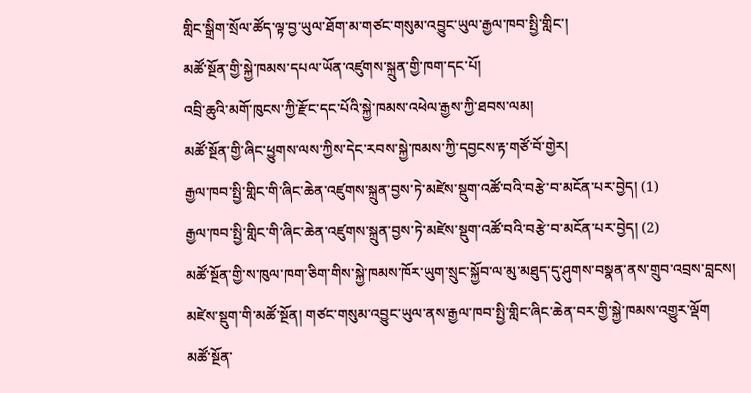གླིང་སྒྲིག་སྲོལ་ཚོད་ལྟ་བྱ་ཡུལ་ཐོག་མ་གཙང་གསུམ་འབྱུང་ཡུལ་རྒྱལ་ཁབ་སྤྱི་གླིང་།
མཚོ་སྔོན་གྱི་སྐྱེ་ཁམས་དཔལ་ཡོན་འཛུགས་སྐྲུན་གྱི་ཁག་དང་པོ།
འབྲི་ཆུའི་མགོ་ཁུངས་ཀྱི་རྫོང་དང་པོའི་སྐྱེ་ཁམས་འཕེལ་རྒྱས་ཀྱི་ཐབས་ལམ།
མཚོ་སྔོན་གྱི་ཞིང་ཕྱུགས་ལས་ཀྱིས་དེང་རབས་སྐྱེ་ཁམས་ཀྱི་དབྱངས་རྟ་གཙོ་བོ་གྱེར།
རྒྱལ་ཁབ་སྤྱི་གླིང་གི་ཞིང་ཆེན་འཛུགས་སྐྲུན་བྱས་ཏེ་མཛེས་སྡུག་འཚོ་བའི་བརྩེ་བ་མངོན་པར་བྱེད། (1)
རྒྱལ་ཁབ་སྤྱི་གླིང་གི་ཞིང་ཆེན་འཛུགས་སྐྲུན་བྱས་ཏེ་མཛེས་སྡུག་འཚོ་བའི་བརྩེ་བ་མངོན་པར་བྱེད། (2)
མཚོ་སྔོན་གྱི་ས་ཁུལ་ཁག་ཅིག་གིས་སྐྱེ་ཁམས་ཁོར་ཡུག་སྲུང་སྐྱོབ་ལ་མུ་མཐུད་དུ་ཤུགས་བསྣན་ནས་གྲུབ་འབྲས་བླངས།
མཛེས་སྡུག་གི་མཚོ་སྔོན། གཙང་གསུམ་འབྱུང་ཡུལ་ནས་རྒྱལ་ཁབ་སྤྱི་གླིང་ཞིང་ཆེན་བར་གྱི་སྐྱེ་ཁམས་འགྱུར་ལྡོག
མཚོ་སྔོན་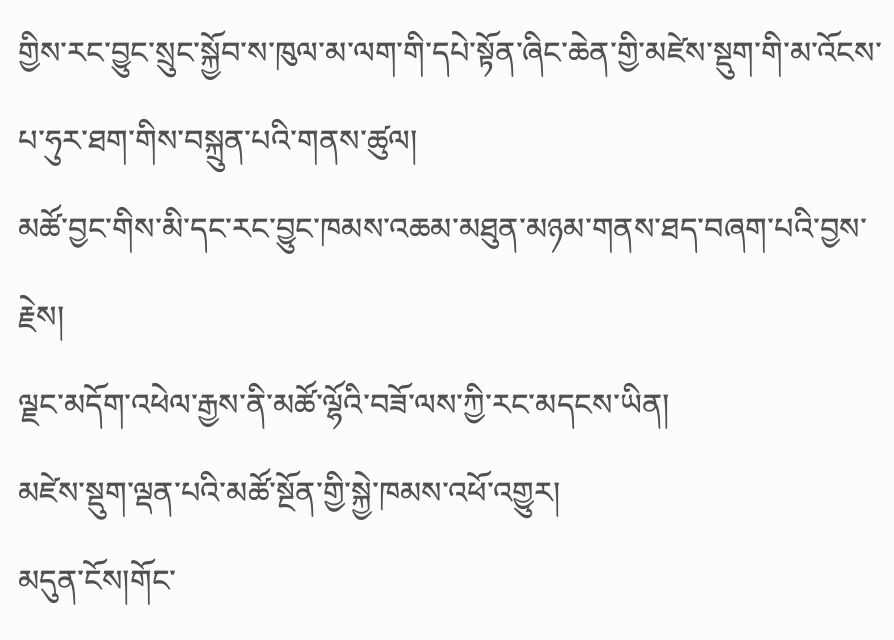གྱིས་རང་བྱུང་སྲུང་སྐྱོབ་ས་ཁུལ་མ་ལག་གི་དཔེ་སྟོན་ཞིང་ཆེན་གྱི་མཛེས་སྡུག་གི་མ་འོངས་པ་ཧུར་ཐག་གིས་བསྐྲུན་པའི་གནས་ཚུལ།
མཚོ་བྱང་གིས་མི་དང་རང་བྱུང་ཁམས་འཆམ་མཐུན་མཉམ་གནས་ཐད་བཞག་པའི་བྱས་རྗེས།
ལྗང་མདོག་འཕེལ་རྒྱས་ནི་མཚོ་ལྷོའི་བཟོ་ལས་ཀྱི་རང་མདངས་ཡིན།
མཛེས་སྡུག་ལྡན་པའི་མཚོ་སྔོན་གྱི་སྐྱེ་ཁམས་འཕོ་འགྱུར།
མདུན་ངོས།གོང་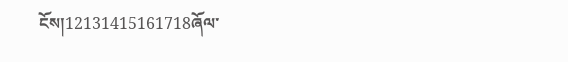ངོས།12131415161718ཞོལ་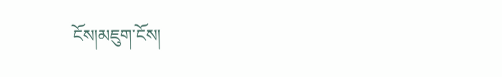ངོས།མཇུག་ངོས།